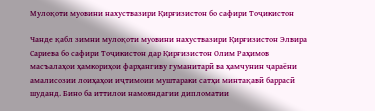Мулоқоти муовини нахуствазири Қирғизистон бо сафири Тоҷикистон

Чанде қабл зимни мулоқоти муовини нахуствазири Қирғизистон Элвира Сариева бо сафири Тоҷикистон дар Қирғизистон Олим Раҳимов масъалаҳои ҳамкориҳои фарҳангиву гуманитарӣ ва ҳамчунин ҷараёни амалисозии лоиҳаҳои иҷтимоии муштараки сатҳи минтақавӣ баррасӣ шуданд. Бино ба иттилои намояндагии дипломатии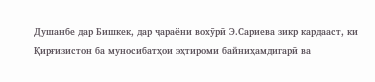Душанбе дар Бишкек, дар ҷараёни вохӯрӣ Э.Сариева зикр кардааст, ки Қирғизистон ба муносибатҳои эҳтироми байниҳамдигарӣ ва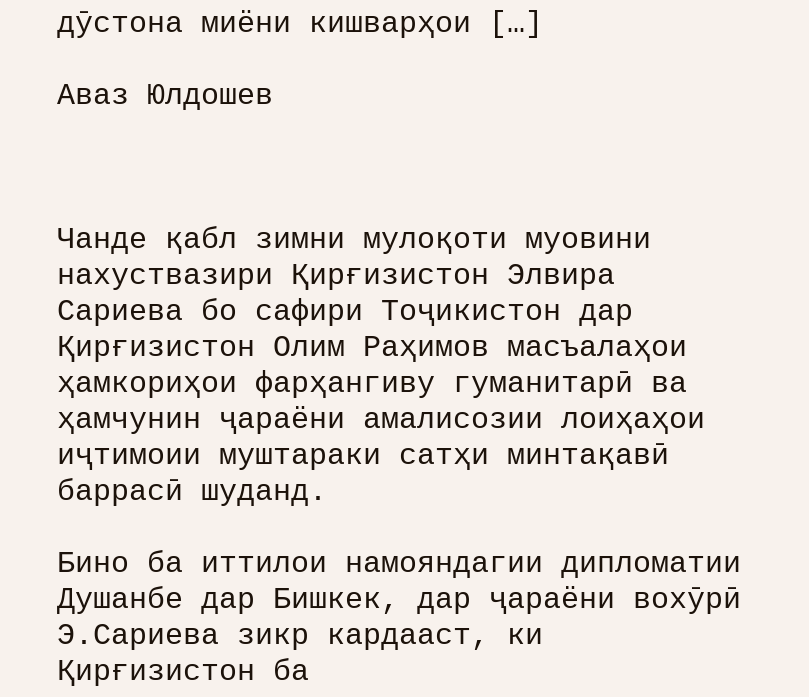дӯстона миёни кишварҳои […]

Аваз Юлдошев



Чанде қабл зимни мулоқоти муовини нахуствазири Қирғизистон Элвира Сариева бо сафири Тоҷикистон дар Қирғизистон Олим Раҳимов масъалаҳои ҳамкориҳои фарҳангиву гуманитарӣ ва ҳамчунин ҷараёни амалисозии лоиҳаҳои иҷтимоии муштараки сатҳи минтақавӣ баррасӣ шуданд.

Бино ба иттилои намояндагии дипломатии Душанбе дар Бишкек, дар ҷараёни вохӯрӣ Э.Сариева зикр кардааст, ки Қирғизистон ба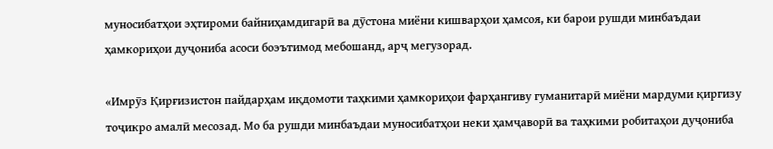муносибатҳои эҳтироми байниҳамдигарӣ ва дӯстона миёни кишварҳои ҳамсоя, ки барои рушди минбаъдаи ҳамкориҳои дуҷониба асоси боэътимод мебошанд, арҷ мегузорад.

«Имрӯз Қирғизистон пайдарҳам иқдомоти таҳкими ҳамкориҳои фарҳангиву гуманитарӣ миёни мардуми қиргизу тоҷикро амалӣ месозад. Мо ба рушди минбаъдаи муносибатҳои неки ҳамҷаворӣ ва таҳкими робитаҳои дуҷониба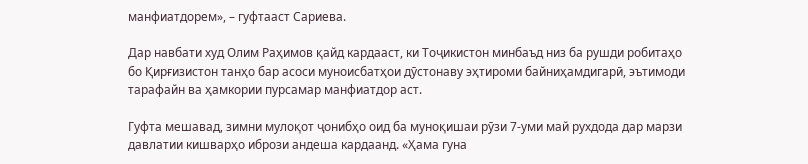манфиатдорем», – гуфтааст Сариева.

Дар навбати худ Олим Раҳимов қайд кардааст, ки Тоҷикистон минбаъд низ ба рушди робитаҳо бо Қирғизистон танҳо бар асоси муноисбатҳои дӯстонаву эҳтироми байниҳамдигарӣ, эътимоди тарафайн ва ҳамкории пурсамар манфиатдор аст.

Гуфта мешавад, зимни мулоқот ҷонибҳо оид ба муноқишаи рӯзи 7-уми май рухдода дар марзи давлатии кишварҳо ибрози андеша кардаанд. «Ҳама гуна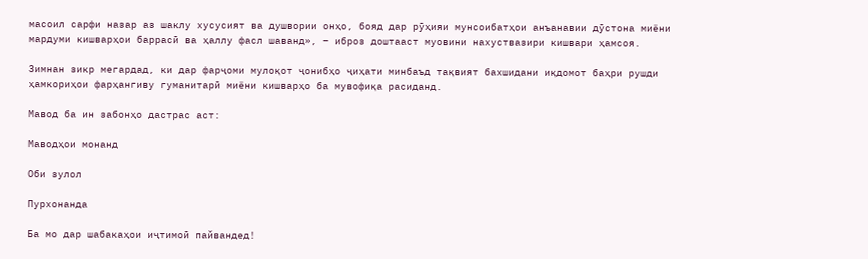масоил сарфи назар аз шаклу хусусият ва душвории онҳо, бояд дар рӯҳияи мунсоибатҳои анъанавии дӯстона миёни мардуми кишварҳои баррасӣ ва ҳаллу фасл шаванд», – иброз доштааст муовини нахуствазири кишвари ҳамсоя.

Зимнан зикр мегардад, ки дар фарҷоми мулоқот ҷонибҳо ҷиҳати минбаъд тақвият бахшидани иқдомот баҳри рушди ҳамкориҳои фарҳангиву гуманитарӣ миёни кишварҳо ба мувофиқа расиданд.

Мавод ба ин забонҳо дастрас аст:

Маводҳои монанд

Оби зулол

Пурхонанда

Ба мо дар шабакаҳои иҷтимоӣ пайвандед!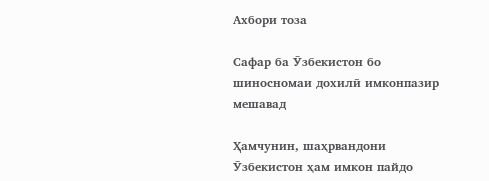Ахбори тоза

Сафар ба Ӯзбекистон бо шиносномаи дохилӣ имконпазир мешавад

Ҳамчунин, шаҳрвандони Ӯзбекистон ҳам имкон пайдо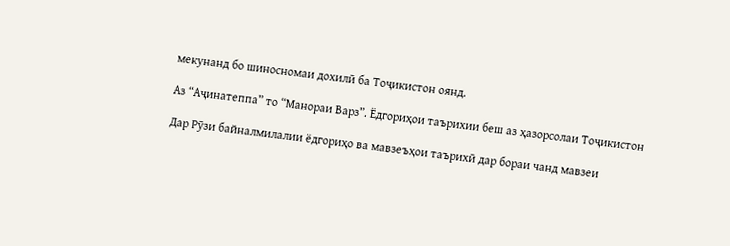мекунанд бо шиносномаи дохилӣ ба Тоҷикистон оянд.

Аз “Аҷинатеппа” то “Манораи Варз”. Ёдгориҳои таърихии беш аз ҳазорсолаи Тоҷикистон

Дар Рӯзи байналмилалии ёдгориҳо ва мавзеъҳои таърихӣ дар бораи чанд мавзеи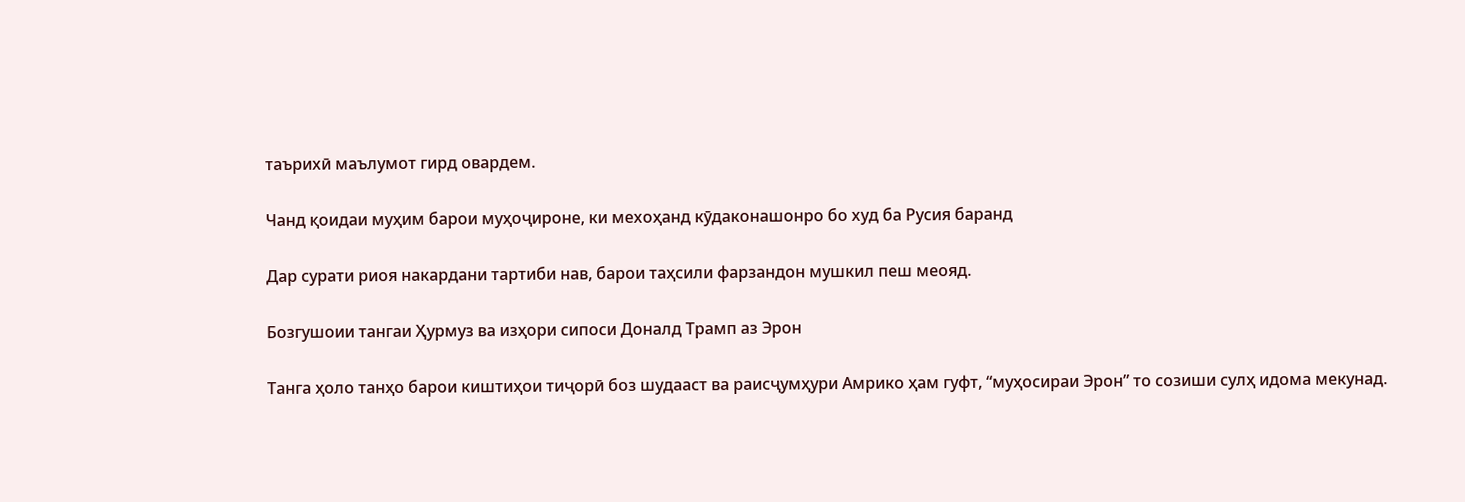таърихӣ маълумот гирд овардем.

Чанд қоидаи муҳим барои муҳоҷироне, ки мехоҳанд кӯдаконашонро бо худ ба Русия баранд

Дар сурати риоя накардани тартиби нав, барои таҳсили фарзандон мушкил пеш меояд.

Бозгушоии тангаи Ҳурмуз ва изҳори сипоси Доналд Трамп аз Эрон

Танга ҳоло танҳо барои киштиҳои тиҷорӣ боз шудааст ва раисҷумҳури Амрико ҳам гуфт, “муҳосираи Эрон” то созиши сулҳ идома мекунад.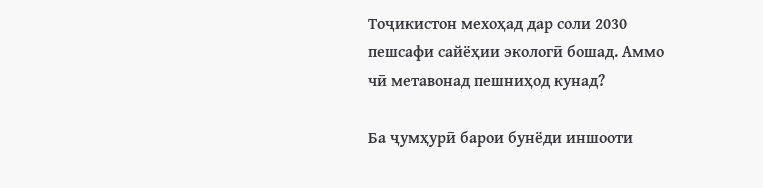Тоҷикистон мехоҳад дар соли 2030 пешсафи сайёҳии экологӣ бошад. Аммо чӣ метавонад пешниҳод кунад?

Ба ҷумҳурӣ барои бунёди иншооти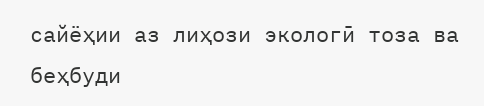сайёҳии аз лиҳози экологӣ тоза ва беҳбуди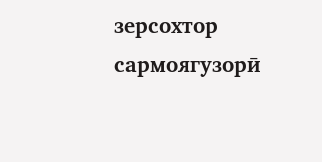зерсохтор сармоягузорӣ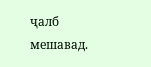ҷалб мешавад.